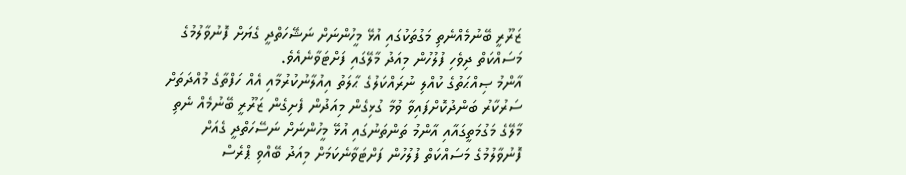ޒަރޫރީ ބޭނުމެއްނެތި މަގުތަކުގައި އުޅޭ މީހުންނަށް ނަޝޭހަތްދީ ގެޔަށް ފޮނުވާލުމުގެ މަސައްކަތް ދިވެހި ފުލުހުން މިއަދު މާލޭގައި ފަށްޓަވާނެއެވެ.
އާންމު ޞިއްޙަތުގެ ކުއްލި ނުރައްކަލުގެ ޙާލަތު އިއުލާނުކުރުމާއި އެއް ހަފްތާގެ މުއްދަތަށް ސަރުކާރު ބަންދުކޮށްފައިވާ ވުމާ ގުޅިގެން މިއަދުން ފެށިގެން ޒަރޫރީ ބޭނުމެއް ނެތި މާލޭގެ މަގުމަތީގައާއި އާންމު ތަންތަނުގައި އުޅޭ މީހުންނަށް ނަސޭހަތްދީ ގެއަށް ފޮނުވާލުމުގެ މަސައްކަތް ފުލުހުން ފަށްޓަވާނެކަމަށް މިއަދު ބޭއްވި ޕްރެސް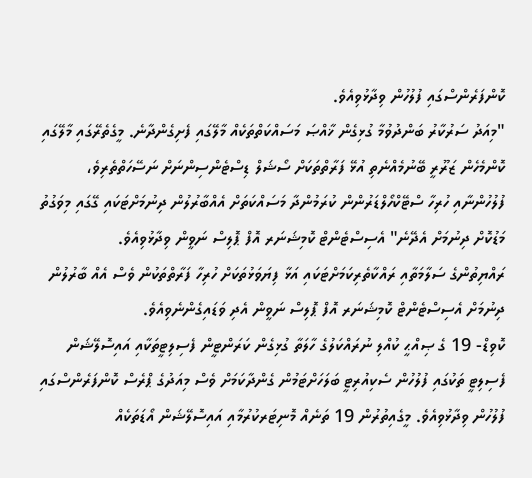ކޮންފަރެންސްގައި ފުލުހުން ވިދާޅުވިއެވެ.
"މިއަދު ސަރުކާރު ބަންދުވުމާ ގުޅިގެން ޚާއްޞަ މަސައްކަތްތަކެއް މާލޭގައި ފެށިގެންދާނެ. މީގެތެރޭގައި މާލޭގައި ކޮންމެހެން ޒަރޫރީ ބޭނުމެއްނެތި އުޅޭ ފަރާތްތަކަށް ސޯޝަލް ޑިސްޓެންސިންނަށް ނަސޭހަތްތެރިވެ، ފުލުހުންނާއި ހުރިހާ ސްޓޭކްހޯލްޑަރުންން ކުރަމުންދާ މަސައްކަތަށް އެއްބާރުލުން ދިނުމަށްޓަކައި ގޭގައި މިވަގުތު މަޑުކޮށް ދިނުމަށް އެދޭނެ" އެސިސްޓެންޓް ކޮމިޝަނަރ އޮފް ޕޮލިސް ނަވީން ވިދާޅުވިއެވެ.
ރައްޔިތުންގެ ސަލާމަތާއި ރައްކާތެރިކަމަށްޓަކައި އަޅާ ފިޔަވަޅުތަކަށް ހުރިހާ ފަރާތްތަކުން ވެސް އެއް ބާރުލުން ދިނުމަށް އެސިސްޓެންޓް ކޮމިޝަނަރ އޮފް ޕޮލިސް ނަވީން އެދި ވަޑައިގެންނެވިއެވެ.
ކޮވިޑް- 19 ގެ ޞިއްޙީ ކުއްލި ނުރައްކަލުގެ ހާލަތާ ގުޅިގެން ކަރަންޓީން ފެސިލިޓީތަކާއި އައިސޮލޭޝަން ފެސިލިޓީ ތަކުގައި ފުލުހުން ސެކިއުރިޓީ ބަލަހަށްޓަމުން ގެންދާކަމަށް ވެސް މިއަދުގެ ޕްރެސް ކޮންފަރެންސްގައި ފުލުހުން ވިދާޅުވިއެވެ. މީގެއިތުރުން 19 ތަނެއް މޮނިޓަރކުރުމާއި އައިސޮލޭޝަން އޯޑަތަކެއް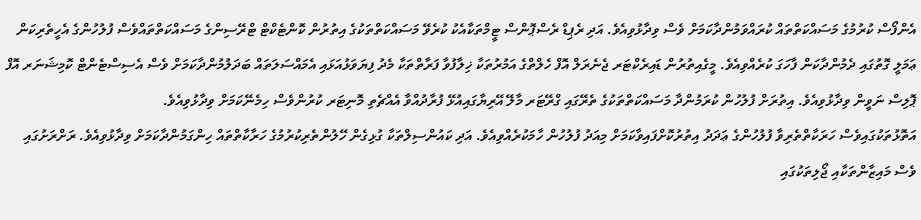އެންފޯސް ކުރުމުގެ މަސައްކަތްތައް ކުރައްވަމުންދާކަމަށް ވެސް ވިދާޅުވިއެވެ. އަދި ރެޕިޑް ރެސްޕޮންސް ޓީމްތަކާއެކު ކުރެވޭ މަސައްކަތްތަކުގެ އިތުރުން ކޮންޓެކްޓް ޓްރޭސިންގެ މަސައްކަތްތައްވެސް ފުލުހުންގެ އެހީތެރިކަން ޢަމަލީ ގޮތުގައި ދެމުންދާކަން ފާހަގަ ކުރެއްވިއެވެ. މީގެއިތުރުން ޑައިރެކްޓަރ ޖެނެރަލް އޮފް ހެލްތްގެ އަމުރުތަކާ ޚިލާފުވާ ފަރާތްތަކާ މެދު ފިޔަވަޅުއަޅައި އެމައްސަލަތައް ބަދަލުމުންދާކަމަށް ވެސް އެސިސްޓެންޓް ކޮމިޝަނަރ އޮފް ޕޮލިސް ނަވީން ވިދާޅުވިއެވެ. އިތުރަށް ފުލުހުން ކުރަމުންދާ މަސައްކަތްތަކުގެ ތެރޭގައި ގްރޭޓަރ މާލޭ އޭރިޔާގައިއުޅޭ ފުރާދުއްވާ އެއްޗެތި މޮނިޓަރ ކުރުންވެސް ހިމެނޭކަމަށް ވިދާޅުވިއެވެ.
އަތޮޅުތަކުގައިވެސް ހަރަކާތްތެރިވާ ފުލުހުންގެ ޢަދަދު އިތުރުކޮށްފައިވާކަމަށް މިއަދު ފުލުހުން ހާމަކުރެއްވިއެވެ. އަދި ކައުންސިލްތަކާ ގުޅިގެން ހޭލުންތެރިކުރުމުގެ ހަރާކާތްތައް ހިންގަމުންދާކަމަށް ވިދާޅުވިއެވެ. ރަށްރަށުގައި ވެސް މައިޒާންތަކާއި ޖޯލިތަކުގައި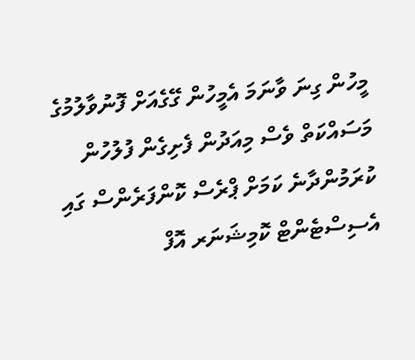މީހުން ގިނަ ވާނަމަ އެމީހުން ގޭގެއަށް ފޮނުވާލުމުގެ މަސައްކަތް ވެސް މިއަދުން ފެށިގެން ފުލުހުން ކުރަމުންދާނެ ކަމަށް ޕްރެސް ކޮންފަރެންސް ގައި އެސިސްޓެންޓް ކޮމިޝަނަރ އޮފް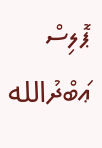ޕޮލިސް ޢަބްދުالله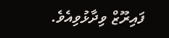ފައިރޫޒް ވިދާޅުވިއެވެ.